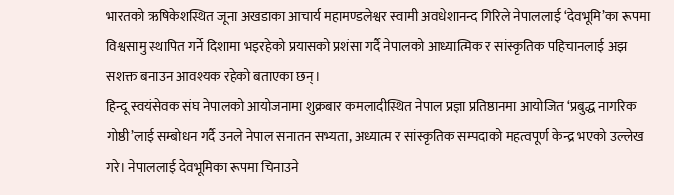भारतको ऋषिकेशस्थित जूना अखडाका आचार्य महामण्डलेश्वर स्वामी अवधेशानन्द गिरिले नेपाललाई ‘देवभूमि’का रूपमा विश्वसामु स्थापित गर्ने दिशामा भइरहेको प्रयासको प्रशंसा गर्दै नेपालको आध्यात्मिक र सांस्कृतिक पहिचानलाई अझ सशक्त बनाउन आवश्यक रहेको बताएका छन्।
हिन्दू स्वयंसेवक संघ नेपालको आयोजनामा शुक्रबार कमलादीस्थित नेपाल प्रज्ञा प्रतिष्ठानमा आयोजित ‘प्रबुद्ध नागरिक गोष्ठी’लाई सम्बोधन गर्दै उनले नेपाल सनातन सभ्यता, अध्यात्म र सांस्कृतिक सम्पदाको महत्वपूर्ण केन्द्र भएको उल्लेख गरे। नेपाललाई देवभूमिका रूपमा चिनाउने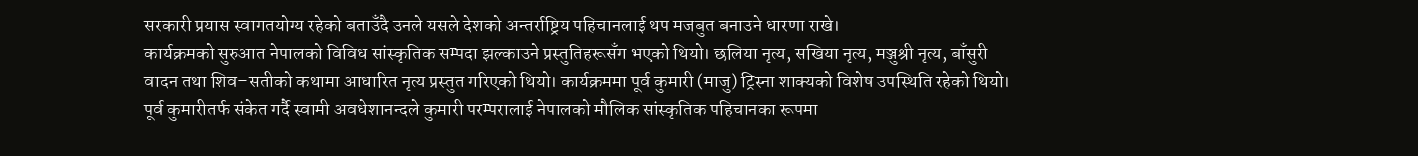सरकारी प्रयास स्वागतयोग्य रहेको बताउँदै उनले यसले देशको अन्तर्राष्ट्रिय पहिचानलाई थप मजबुत बनाउने धारणा राखे।
कार्यक्रमको सुरुआत नेपालको विविध सांस्कृतिक सम्पदा झल्काउने प्रस्तुतिहरूसँग भएको थियो। छलिया नृत्य, सखिया नृत्य, मञ्जुश्री नृत्य, बाँसुरी वादन तथा शिव–सतीको कथामा आधारित नृत्य प्रस्तुत गरिएको थियो। कार्यक्रममा पूर्व कुमारी (माजु) ट्रिस्ना शाक्यको विशेष उपस्थिति रहेको थियो।
पूर्व कुमारीतर्फ संकेत गर्दै स्वामी अवधेशानन्दले कुमारी परम्परालाई नेपालको मौलिक सांस्कृतिक पहिचानका रूपमा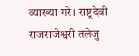व्याख्या गरे। राष्ट्रदेवी राजराजेश्वरी तलेजु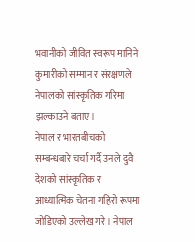भवानीको जीवित स्वरूप मानिने कुमारीको सम्मान र संरक्षणले नेपालको सांस्कृतिक गरिमा झल्काउने बताए।
नेपाल र भारतबीचको सम्बन्धबारे चर्चा गर्दै उनले दुवै देशको सांस्कृतिक र आध्यात्मिक चेतना गहिरो रूपमा जोडिएको उल्लेख गरे। नेपाल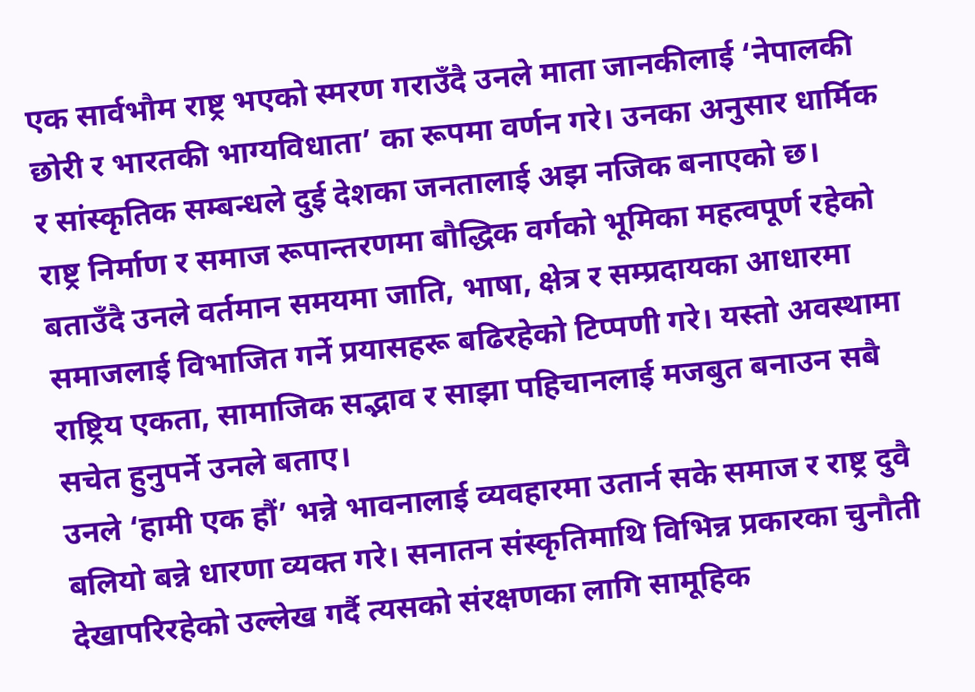एक सार्वभौम राष्ट्र भएको स्मरण गराउँदै उनले माता जानकीलाई ‘नेपालकी छोरी र भारतकी भाग्यविधाता’ का रूपमा वर्णन गरे। उनका अनुसार धार्मिक र सांस्कृतिक सम्बन्धले दुई देशका जनतालाई अझ नजिक बनाएको छ।
राष्ट्र निर्माण र समाज रूपान्तरणमा बौद्धिक वर्गको भूमिका महत्वपूर्ण रहेको बताउँदै उनले वर्तमान समयमा जाति, भाषा, क्षेत्र र सम्प्रदायका आधारमा समाजलाई विभाजित गर्ने प्रयासहरू बढिरहेको टिप्पणी गरे। यस्तो अवस्थामा राष्ट्रिय एकता, सामाजिक सद्भाव र साझा पहिचानलाई मजबुत बनाउन सबै सचेत हुनुपर्ने उनले बताए।
उनले ‘हामी एक हौं’ भन्ने भावनालाई व्यवहारमा उतार्न सके समाज र राष्ट्र दुवै बलियो बन्ने धारणा व्यक्त गरे। सनातन संस्कृतिमाथि विभिन्न प्रकारका चुनौती देखापरिरहेको उल्लेख गर्दै त्यसको संरक्षणका लागि सामूहिक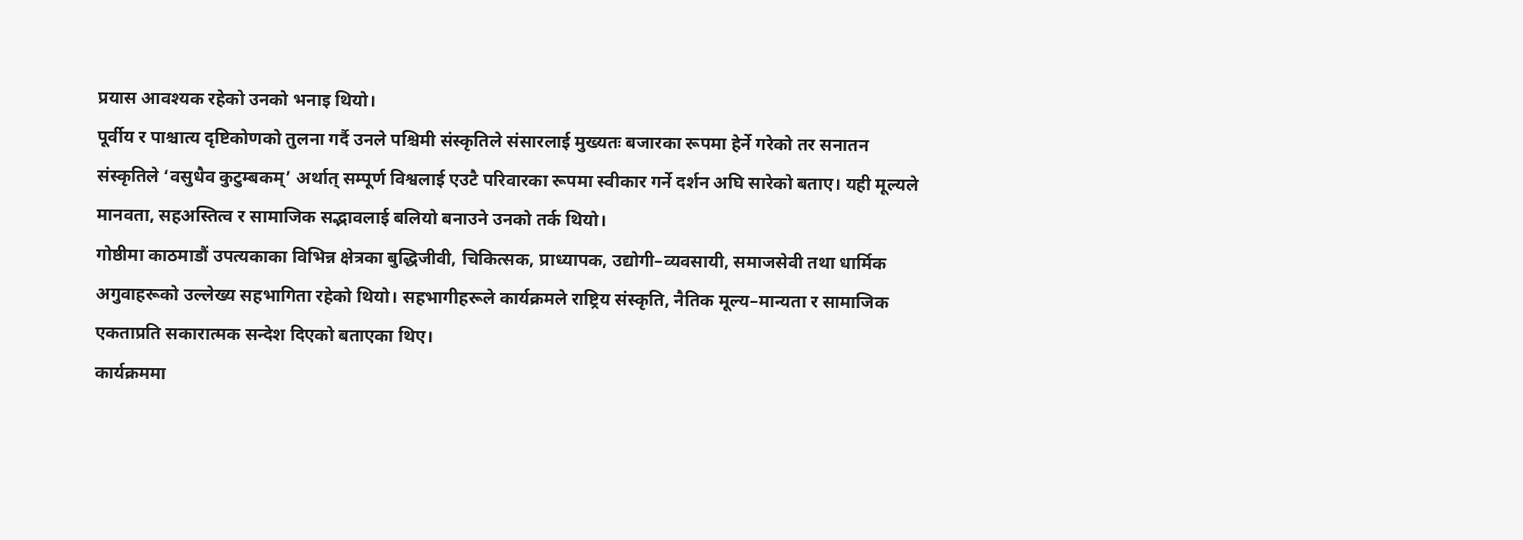प्रयास आवश्यक रहेको उनको भनाइ थियो।
पूर्वीय र पाश्चात्य दृष्टिकोणको तुलना गर्दै उनले पश्चिमी संस्कृतिले संसारलाई मुख्यतः बजारका रूपमा हेर्ने गरेको तर सनातन संस्कृतिले ‘वसुधैव कुटुम्बकम्’ अर्थात् सम्पूर्ण विश्वलाई एउटै परिवारका रूपमा स्वीकार गर्ने दर्शन अघि सारेको बताए। यही मूल्यले मानवता, सहअस्तित्व र सामाजिक सद्भावलाई बलियो बनाउने उनको तर्क थियो।
गोष्ठीमा काठमाडौं उपत्यकाका विभिन्न क्षेत्रका बुद्धिजीवी, चिकित्सक, प्राध्यापक, उद्योगी–व्यवसायी, समाजसेवी तथा धार्मिक अगुवाहरूको उल्लेख्य सहभागिता रहेको थियो। सहभागीहरूले कार्यक्रमले राष्ट्रिय संस्कृति, नैतिक मूल्य–मान्यता र सामाजिक एकताप्रति सकारात्मक सन्देश दिएको बताएका थिए।
कार्यक्रममा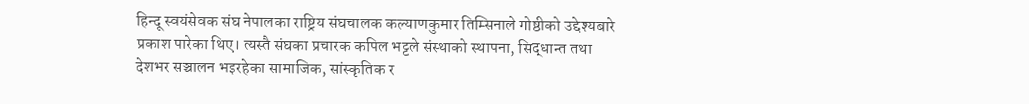हिन्दू स्वयंसेवक संघ नेपालका राष्ट्रिय संघचालक कल्याणकुमार तिम्सिनाले गोष्ठीको उद्देश्यबारे प्रकाश पारेका थिए। त्यस्तै संघका प्रचारक कपिल भट्टले संस्थाको स्थापना, सिद्धान्त तथा देशभर सञ्चालन भइरहेका सामाजिक, सांस्कृतिक र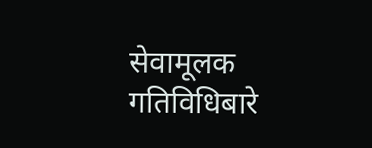सेवामूलक गतिविधिबारे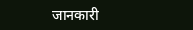जानकारी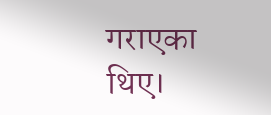गराएका थिए।